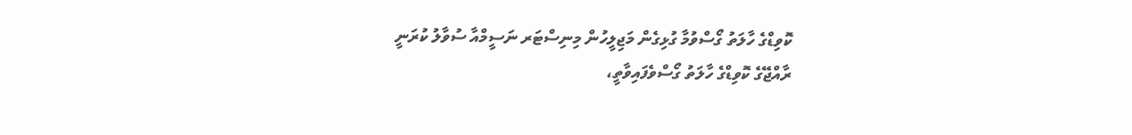ކޮވިޑްގެ ހާލަތު ގޯސްވުމާ ގުޅިގެން މަޖިލީހުން މިނިސްޓަރ ނަސީމްއާ ސުވާލު ކުރަނީ
ރާއްޖޭގެ ކޮވިޑްގެ ހާލަތު ގޯސްވެފައިވާތީ،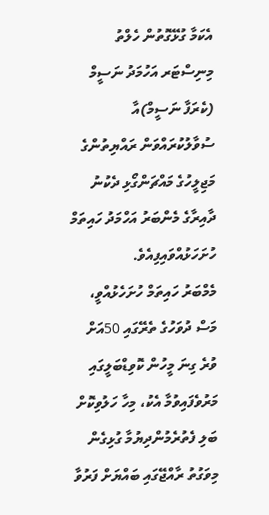އެކަމާ ގުޅޭގޮތުން ހެލްތު މިނިސްޓަރ އަހުމަދު ނަސީމް (ކެރަފާ ނަސީމް)އާ ސުވާލުކުރައްވަން ރައްޔިތުންގެ މަޖިލީހުގެ މައްޗަންގޯޅި ދެކުނު ދާއިރާގެ މެންބަރު އަހްމަދު ހައިތަމް ހުށަހަޅުއްވައިފިއެވެ.
މެމްބަރު ހައިތަމް ހުށަހެޅުއްވީ، މަސް ދުވަހުގެ ތެރޭގައި 50އަށް ވުރެ ގިނަ މީހުން ކޮވިޑްބަލީގައި މަރުވެފައިވުމާ އެކު، މިހާ ހަލުވިކޮށް ބަލި ފެތުރެމުންދިޔުމާ ގުޅިގެން މިވަގުތު ރާއްޖޭގައި ބައްޔަށް ފަރުވާ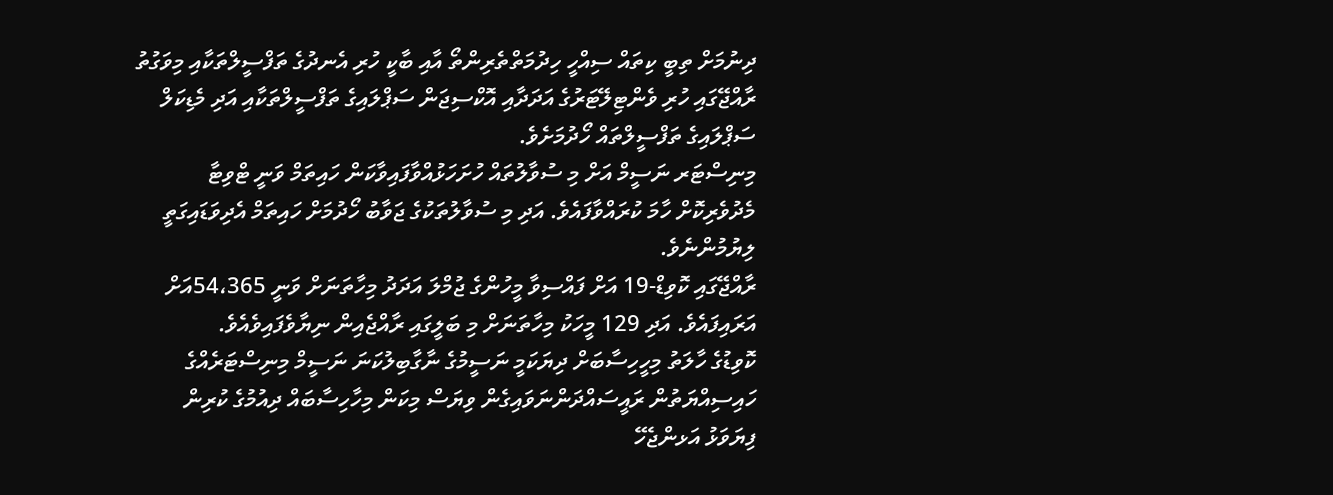ދިނުމަށް ތިބީ ކިތައް ސިއްހީ ހިދުމަތްތެރިންތޯ އާއި ބާކީ ހުރި އެނދުގެ ތަފްސީލްތަކާއި މިވަގުތު ރާއްޖޭގައި ހުރި ވެންޓިލޭޓަރުގެ އަދަދާއި އޮކްސިޖަން ސަޕްލައިގެ ތަފްސީލްތަކާއި އަދި މެޑިކަލް ސަޕްލައިގެ ތަފްސީލްތައް ހޯދުމަށެވެ.
މިނިސްޓަރ ނަސީމް އަށް މި ސުވާލުތައް ހުށަހަޅުއްވާފައިވާކަން ހައިތަމް ވަނީ ޓްވިޓާ މެދުވެރިކޮށް ހާމަ ކުރައްވާފައެވެ. އަދި މި ސުވާލުތަކުގެ ޖަވާބު ހޯދުމަށް ހައިތަމް އެދިވަޑައިގަތީ ލިޔުމުންނެވެ.
ރާއްޖޭގައި ކޮވިޑް-19 އަށް ފައްސިވާ މީހުންގެ ޖުމްލަ އަދަދު މިހާތަނަށް ވަނީ 54،365އަށް އަރައިފައެވެ. އަދި 129 މީހަކު މިހާތަނަށް މި ބަލީގައި ރާއްޖެއިން ނިޔާވެފައިވެއެވެ.
ކޮވިޑުގެ ހާލަތު މިހީހިސާބަށް ދިޔަކަމީ ނަސީމުގެ ނާގާބިލުކަނަ ނަސީމް މިނިސްޓަރެއްގެ ހައިސިއްޔަތުން ރައީސައްދަންނަވައިގެން ވިޔަސް މިކަން މިހާހިސާބައް ދިއުމުގެ ކުރިން ފިޔަވަޅު އަޅންޖެހޭ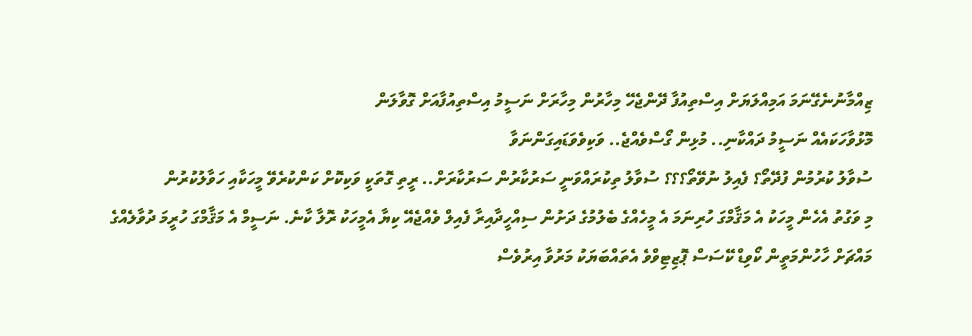ޒިއްމާނުނެގޭނަމަ އަމިއްލަޔަށް އިސްތިއުފާ ދޭންޖެހޭ މިހާރުން މިހާރަށް ނަސީމު އިސްތިއުފާއަށް ގޮވާލަން
މޮޅުވާހަކައެއް ނަސީމު ދައްކާނި.. މުޅިން ގޯސްވެއްޖެ.. ވަކިވެވަޑައިގަންނަވާ
ސުވާލު ކުރުމުން ފުދޭތޯ؟ ފެއިލު ނުވޭތޯ؟؟؟ ސުވާލު ތިކުރައްވަނީ ސަރުކާރުން ސަރުކާރަށް.. ރީތި ގޮތަކީ ވަކިކޮށް ކަންކުރެވޭ މީހަކާއި ހަވާލުކުރުން
މި ވަގުތު އެހެން މީހަކު އެ މަޤާމްގަ ހުރިނަމަ އެ މީހެއްގެ ބެލުމުގެ ދަށުން ސިއްހީދާއިރާ ފެއިލް ވެއްޖެއޭ ކިޔާ އެމީހަކު ރޮލާ ކާނެ. ނަސީމް އެ މަޤާމްގަ ހުރީމަ ދުވާލެއްގެ މައްޗަށް ހާހުންމަތީން ކޯވިޑް ކޭސަސް ޕޮޒިޓިވްވެ އެތައްބަޔަކު މަރުވާ އިރުވެސް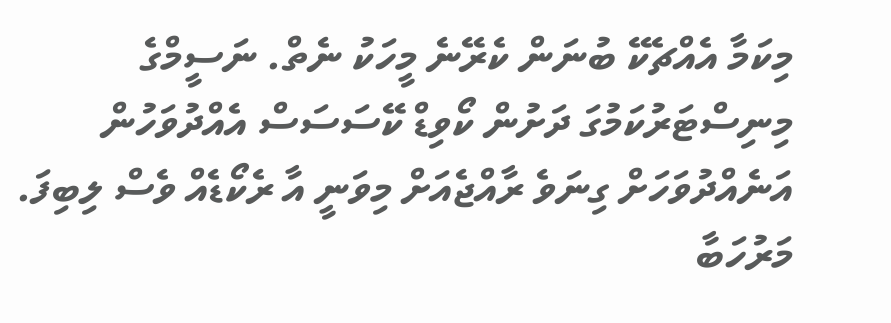މިކަމާ އެއްޗެކޭ ބުނަން ކެރޭނެ މީހަކު ނެތް. ނަސީމްގެ މިނިސްޓަރުކަމުގަ ދަށުން ކޯވިޑް ކޭސަސަސް އެއްދުވަހުން އަނެއްދުވަހަށް ގިނަވެ ރާއްޖެއަށް މިވަނީ އާ ރެކޯޑެއް ވެސް ލިބިފަ. މަރުހަބާ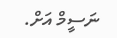ނަސީމް އަށް.